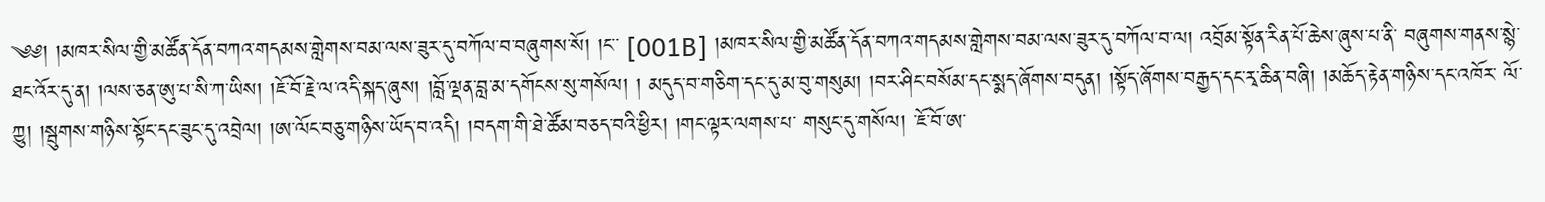༄༅། །མཁར་སིལ་གྱི་མཚོན་དོན་བཀའ་གདམས་གླེགས་བམ་ལས་ཟུར་དུ་བཀོལ་བ་བཞུགས་སོ། །ང་་ [001B] །མཁར་སིལ་གྱི་མཚོན་དོན་བཀའ་གདམས་གླེགས་བམ་ལས་ཟུར་དུ་བཀོལ་བ་ལ། འབྲོམ་སྟོན་རིན་པོ་ཆེས་ཞུས་པ་ནི་ བཞུགས་གནས་སྙེ་ཐང་འོར་དུ་ན། །ལས་ཅན་ཨུ་པ་སི་ཀ་ཡིས། །ཇོ་བོ་རྗེ་ལ་འདི་སྐད་ཞུས། །བློ་ལྡན་བླ་མ་དགོངས་སུ་གསོལ། ། མདུད་བ་གཅིག་དང་དུ་མ་བུ་གསུམ། །བར་ཤིང་བསོམ་དང་སྨད་ཞོགས་བདུན། །སྟོད་ཞོགས་བརྒྱད་དང་རྭ་ཆིན་བཞི། །མཆོད་རྟེན་གཉིས་དང་འཁོར་ ལོ་ཀྱུ། །སྦུགས་གཉིས་སྟོང་དང་ཟུང་དུ་འབྲེལ། །ཨ་ལོང་བཅུ་གཉིས་ཡོད་བ་འདི། །བདག་གི་ཐེ་ཚོམ་བཅད་བའི་ཕྱིར། །གང་ལྟར་ལགས་པ་ གསུང་དུ་གསོལ། ་ཇོ་བོ་ཨ་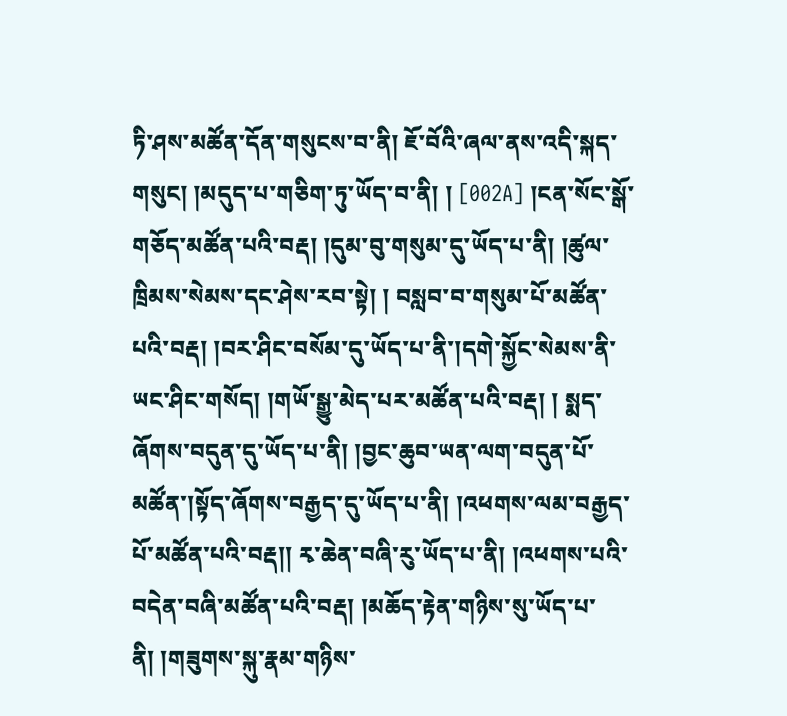ཏི་ཤས་མཚོན་དོན་གསུངས་བ་ནི། ཇོ་བོའི་ཞལ་ནས་འདི་སྐད་གསུང། །མདུད་པ་གཅིག་ཏུ་ཡོད་བ་ནི། ། [002A] །ངན་སོང་སྒོ་གཅོད་མཚོན་པའི་བརྡ། །དུམ་བུ་གསུམ་དུ་ཡོད་པ་ནི། །ཚུལ་ཁྲིམས་སེམས་དང་ཤེས་རབ་སྟེ། ། བསླབ་བ་གསུམ་པོ་མཚོན་པའི་བརྡ། །བར་ཤིང་བསོམ་དུ་ཡོད་པ་ནི་།དགེ་སྐྱོང་སེམས་ནི་ཡང་ཤིང་གསོད། །གཡོ་སྒྱུ་མེད་པར་མཚོན་པའི་བརྡ། ། སྨད་ཞོགས་བདུན་དུ་ཡོད་པ་ནི། །བྱང་ཆུབ་ཡན་ལག་བདུན་པོ་མཚོན་།སྟོད་ཞོགས་བརྒྱད་དུ་ཡོད་པ་ནི། །འཕགས་ལམ་བརྒྱད་པོ་མཚོན་པའི་བརྡ།། རྭ་ཆེན་བཞི་རུ་ཡོད་པ་ནི། །འཕགས་པའི་བདེན་བཞི་མཚོན་པའི་བརྡ། །མཆོད་རྟེན་གཉིས་སུ་ཡོད་པ་ནི། །གཟུགས་སྐུ་རྣམ་གཉིས་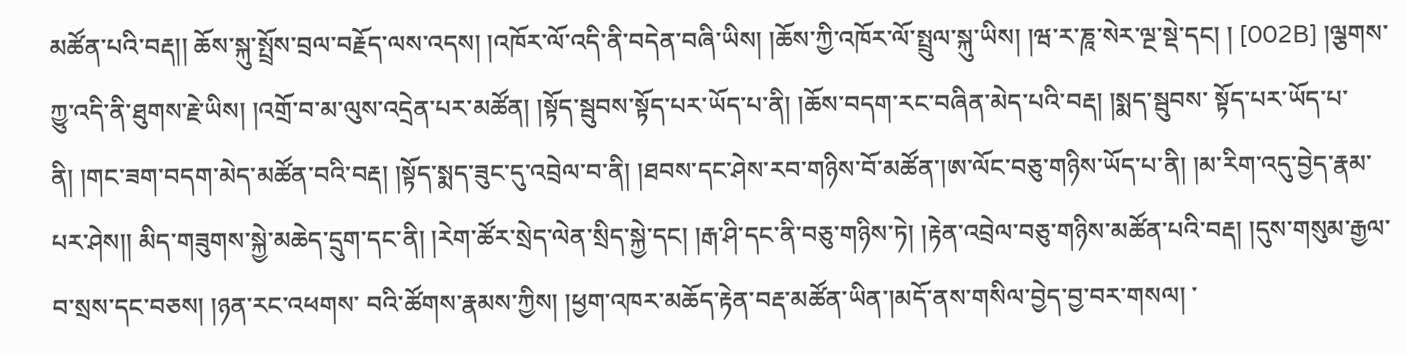མཚོན་པའི་བརྡ།། ཆོས་སྐུ་སྤྲོས་བྲལ་བརྗོད་ལས་འདས། །འཁོར་ལོ་འདི་ནི་བདེན་བཞི་ཡིས། །ཆོས་ཀྱི་འཁོར་ལོ་སྤྲུལ་སྐུ་ཡིས། །ཝ་ར་ཎཱ་སེར་ལྔ་སྡེ་དང། ། [002B] །ལྕགས་ཀྱུ་འདི་ནི་ཐུགས་རྗེ་ཡིས། །འགྲོ་བ་མ་ལུས་འདྲེན་པར་མཚོན། །སྟོད་སྦུབས་སྟོད་པར་ཡོད་པ་ནི། །ཆོས་བདག་རང་བཞིན་མེད་པའི་བརྡ། །སྨད་སྦུབས་ སྟོད་པར་ཡོད་པ་ནི། །གང་ཟག་བདག་མེད་མཚོན་བའི་བརྡ། །སྟོད་སྨད་ཟུང་དུ་འབྲེལ་བ་ནི། །ཐབས་དང་ཤེས་རབ་གཉིས་བོ་མཚོན་།ཨ་ལོང་བཅུ་གཉིས་ཡོད་པ་ནི། །མ་རིག་འདུ་བྱེད་རྣམ་པར་ཤེས།། མིད་གཟུགས་སྐྱེ་མཆེད་དྲུག་དང་ནི། །རེག་ཚོར་སྲེད་ལེན་སྲིད་སྐྱེ་དང། །རྒ་ཤི་དང་ནི་བཅུ་གཉིས་ཏེ། །རྟེན་འབྲེལ་བཅུ་གཉིས་མཚོན་པའི་བརྡ། །དུས་གསུམ་རྒྱལ་བ་སྲས་དང་བཅས། །ཉན་རང་འཕགས་ བའི་ཚོགས་རྣམས་ཀྱིས། །ཕྱག་འཁར་མཆོད་རྟེན་བརྡ་མཚོན་ཡིན་།མདོ་ནས་གསིལ་བྱེད་བྱ་བར་གསལ། ་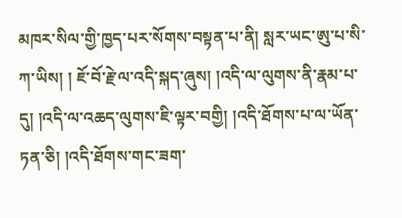མཁར་སིལ་གྱི་ཁྱད་པར་སོགས་བསྟན་པ་ནི། སླར་ཡང་ཨུ་པ་སི་ཀ་ཡིས། ། ཇོ་བོ་རྗེ་ལ་འདི་སྐད་ཞུས། །འདི་ལ་ལུགས་ནི་རྣམ་པ་དུ། །འདི་ལ་འཆད་ལུགས་ཇི་ལྟར་བགྱི། །འདི་ཐོགས་པ་ལ་ཡོན་ཏན་ཅི། །འདི་ཐོགས་གང་ཟག་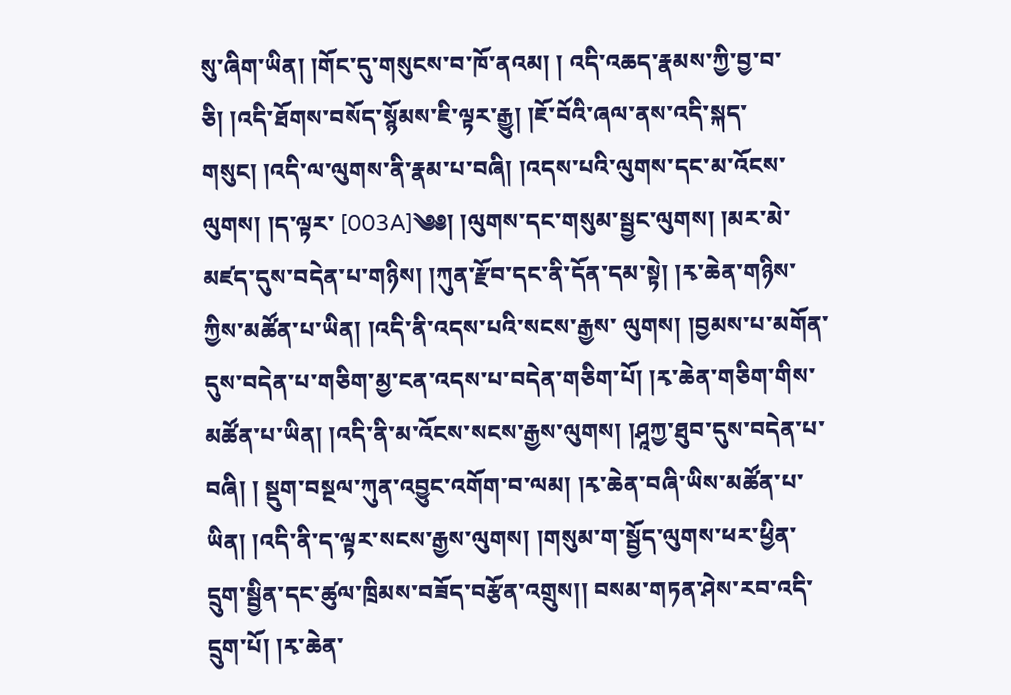སུ་ཞིག་ཡིན། །གོང་དུ་གསུངས་བ་ཁོ་ནའམ། ། འདི་འཆད་རྣམས་ཀྱི་བྱ་བ་ཅི། །འདི་ཐོགས་བསོད་སྙོམས་ཇི་ལྟར་རྒྱུ། །ཇོ་བོའི་ཞལ་ནས་འདི་སྐད་གསུང། །འདི་ལ་ལུགས་ནི་རྣམ་པ་བཞི། །འདས་པའི་ལུགས་དང་མ་འོངས་ལུགས། །ད་ལྟར་ [003A]༄༅། །ལུགས་དང་གསུམ་སྦྱང་ལུགས། །མར་མེ་མཛད་དུས་བདེན་པ་གཉིས། །ཀུན་རྫོབ་དང་ནི་དོན་དམ་སྟེ། །རྭ་ཆེན་གཉིས་ཀྱིས་མཚོན་པ་ཡིན། །འདི་ནི་འདས་པའི་སངས་རྒྱས་ ལུགས། །བྱམས་པ་མགོན་དུས་བདེན་པ་གཅིག་མྱ་ངན་འདས་པ་བདེན་གཅིག་པོ། །རྭ་ཆེན་གཅིག་གིས་མཚོན་པ་ཡིན། །འདི་ནི་མ་འོངས་སངས་རྒྱས་ལུགས། །ཤཱཀྱ་ཐུབ་དུས་བདེན་པ་བཞི། ། སྡུག་བསྔལ་ཀུན་འབྱུང་འགོག་བ་ལམ། །རྭ་ཆེན་བཞི་ཡིས་མཚོན་པ་ཡིན། །འདི་ནི་ད་ལྟར་སངས་རྒྱས་ལུགས། །གསུམ་ག་སྦྱོད་ལུགས་ཕར་ཕྱིན་དྲུག་སྦྱིན་དང་ཚུལ་ཁྲིམས་བཟོད་བརྩོན་འགྲུས།། བསམ་གཏན་ཤེས་རབ་འདི་དྲུག་པོ། །རྭ་ཆེན་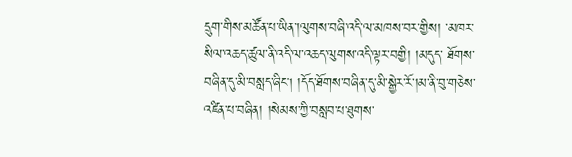དྲུག་གིས་མཚོན་པ་ཡིན་།ལུགས་བཞི་འདི་ལ་མཁས་བར་གྱིས། ་མཁར་སིལ་འཆད་ཚུལ་ནི་འདི་ལ་འཆད་ལུགས་འདི་ལྟར་བགྱི། །མདུད་ ཐོགས་བཞིན་དུ་མི་བསླད་ཞིང། །དོད་ཐོགས་བཞིན་དུ་མི་སྒྱེར་རོ་།མ་ནི་བུ་གཅེས་འཛིན་པ་བཞིན། །སེམས་ཀྱི་བསླབ་པ་ཐུགས་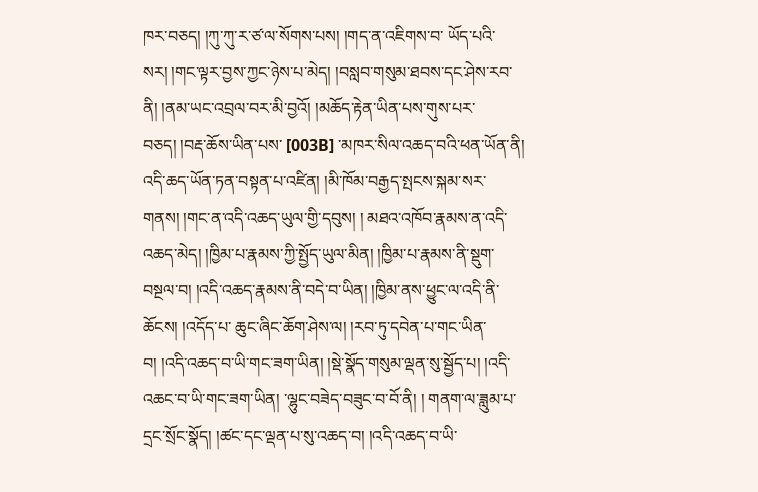ཁར་བཅད། །ཀུ་ཀུ་ར་ཙ་ལ་སོགས་པས། །གད་ན་འཇིགས་བ་ ཡོད་པའི་སར། །གང་ལྟར་བྱས་ཀྱང་ཉེས་པ་མེད། །བསླབ་གསུམ་ཐབས་དང་ཤེས་རབ་ནི། །ནམ་ཡང་འབྲལ་བར་མི་བྱའོ། །མཆོད་རྟེན་ཡིན་པས་གུས་པར་བཅད། །བརྡ་ཆོས་ཡིན་པས་ [003B] ་མཁར་སིལ་འཆད་བའི་ཕན་ཡོན་ནི། འདི་ཆད་ཡོན་ཏན་བསྟན་པ་འཛིན། །མི་ཁོམ་བརྒྱད་སྤངས་སྐམ་སར་གནས། །གང་ན་འདི་འཆད་ཡུལ་གྱི་དབུས། ། མཐའ་འཁོབ་རྣམས་ན་འདི་འཆད་མེད། །ཁྱིམ་པ་རྣམས་ཀྱི་སྤྱོད་ཡུལ་མིན། །ཁྱིམ་པ་རྣམས་ནི་སྡུག་བསྔལ་བ། །འདི་འཆད་རྣམས་ནི་བདེ་བ་ཡིན། །ཁྱིམ་ནས་ཕྱུང་ལ་འདི་ནི་ཆོངས། །འདོད་པ་ ཆུང་ཞིང་ཆོག་ཤེས་ལ། །རབ་ཏུ་དབེན་པ་གང་ཡིན་བ། །འདི་འཆད་བ་ཡི་གང་ཟག་ཡིན། །སྡེ་སྣོད་གསུམ་ལྡན་སུ་སྦྱོད་པ། །འདི་འཆང་བ་ཡི་གང་ཟག་ཡིན། ་ལྷུང་བཟེད་བཟུང་བ་བོ་ནི། ། གནག་ལ་ཟླུམ་པ་དྲང་སྲོང་སྣོད། །ཚང་དང་ལྡན་པ་སུ་འཆད་བ། །འདི་འཆད་བ་ཡི་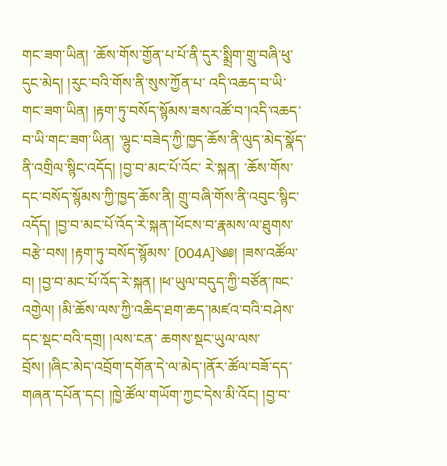གང་ཟག་ཡིན། ་ཆོས་གོས་གྱོན་པ་པོ་ནི་དུར་སྨྲིག་གྲུ་བཞི་ཕུ་དུང་མེད། །རུང་བའི་གོས་ནི་སུས་ཀྱོན་པ་ འདི་འཆད་བ་ཡི་གང་ཟག་ཡིན། །རྟག་ཏུ་བསོད་སྙོམས་ཟས་འཚོ་བ་།འདི་འཆད་བ་ཡི་གང་ཟག་ཡིན། ་ལྷུང་བཟེད་ཀྱི་ཁྱད་ཆོས་ནི་ལུད་མེད་སྣོད་ནི་འགྲིལ་སྙིང་འདོད། །བྱ་བ་མང་པོ་འོང་ རེ་སྐན། ་ཆོས་གོས་དང་བསོད་སྙོམས་ཀྱི་ཁྱད་ཆོས་ནི། གྲུ་བཞི་གོས་ནི་འབུང་སྙིང་འདོད། །བྱ་བ་མང་པོ་འོད་རེ་སྐན་།ཕོངས་བ་རྣམས་ལ་ཐུགས་བརྩེ་བས། །རྟག་ཏུ་བསོད་སྙོམས་ [004A]༄༅། །ཟས་འཚོལ་བ། །བྱ་བ་མང་པོ་འོད་རེ་སྐན། །ཕ་ཡུལ་བདུད་ཀྱི་བཙོན་ཁང་འགྱེལ། །མི་ཆོས་ལས་ཀྱི་འཆིད་ཐག་ཆད་།མཛའ་བའི་བཤེས་དང་སྡང་བའི་དགྲ། །ལས་ངན་ ཆགས་སྡང་ཡུལ་ལས་བྲོས། །ཞིང་མེད་འབྲོག་དགོན་དེ་ལ་མེད་།ནོར་ཚོལ་བཟོ་དད་གཞན་དཔོན་དང། །ཁྱེ་ཚོལ་གཡོག་ཀྱང་དེས་མི་འོང། །བྱ་བ་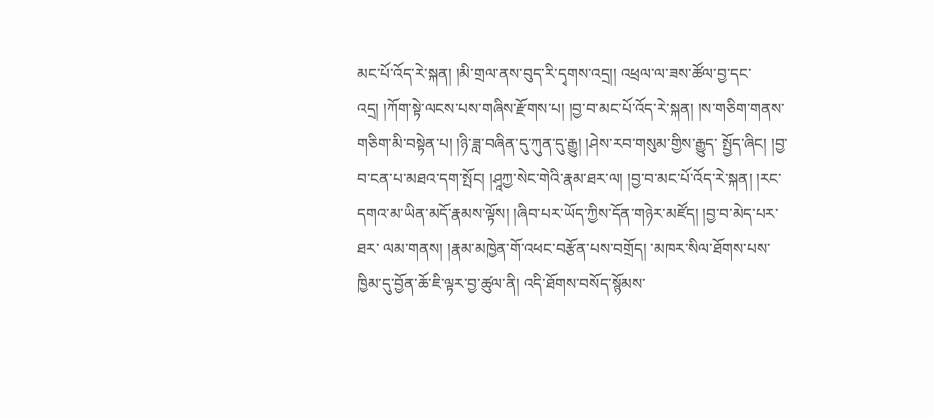མང་པོ་འོད་རེ་སྐན། །མི་གྲལ་ནས་བུད་རི་དྭགས་འདྲ།། འཕྲལ་ལ་ཟས་ཚོལ་བྱ་དང་འདྲ། །ཀོག་སྟེ་ལངས་པས་གཞིས་རྫོགས་པ། །བྱ་བ་མང་པོ་འོད་རེ་སྐན། །ས་གཅིག་གནས་གཅིག་མི་བསྟེན་པ། །ཉི་ཟླ་བཞིན་དུ་ཀུན་དུ་རྒྱུ། །ཤེས་རབ་གསུམ་གྱིས་རྒྱུད་ སྤྱོད་ཞིང། །བྱ་བ་ངན་པ་མཐའ་དག་སྤོང། །ཤཱཀྱ་སེང་གེའི་རྣམ་ཐར་ལ། །བྱ་བ་མང་པོ་འོད་རེ་སྐན། །རང་དགའ་མ་ཡིན་མདོ་རྣམས་ལྟོས། །ཞིབ་པར་ཡོད་ཀྱིས་དོན་གཉེར་མཛོད། །བྱ་བ་མེད་པར་ཐར་ ལམ་གནས། །རྣམ་མཁྱེན་གོ་འཕང་བརྩོན་པས་བགྲོད། ་མཁར་སིལ་ཐོགས་པས་ཁྱིམ་དུ་བྱོན་ཆོ་ཇི་ལྟར་བྱ་ཚུལ་ནི། འདི་ཐོགས་བསོད་སྙོམས་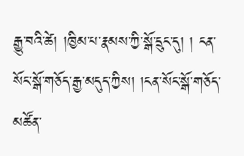རྒྱུ་བའི་ཚེ། །ཁྱིམ་པ་རྣམས་ཀྱི་སྒོ་དྲུང་དུ། ། ངན་སོང་སྒོ་གཅོད་རྒྱ་མདུད་ཀྱིས། །ངན་སོང་སྒོ་གཅོད་མཚོན་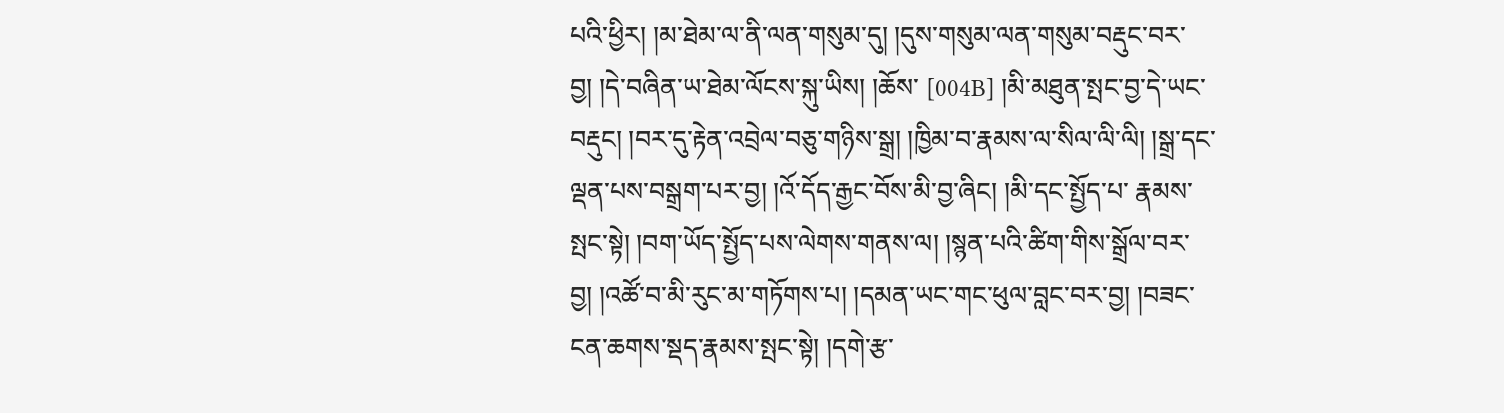པའི་ཕྱིར། །མ་ཐེམ་ལ་ནི་ལན་གསུམ་དུ། །དུས་གསུམ་ལན་གསུམ་བརྡུང་བར་བྱ། །དེ་བཞིན་ཡ་ཐེམ་ལོངས་སྐུ་ཡིས། །ཆོས་ [004B] །མི་མཐུན་སྤང་བྱ་དེ་ཡང་བརྡུང། །བར་དུ་རྟེན་འབྲེལ་བཅུ་གཉིས་སྒྲ། །ཁྱིམ་བ་རྣམས་ལ་སིལ་ལི་ལི། །སྒྲ་དང་ལྡན་པས་བསྒྲག་པར་བྱ། །འོ་དོད་རྒྱང་བོས་མི་བྱ་ཞིང། །མི་དང་སྤྱོད་པ་ རྣམས་སྤང་སྟེ། །བག་ཡོད་སྤྱོད་པས་ལེགས་གནས་ལ། །སྙན་པའི་ཚིག་གིས་སྒྲོལ་བར་བྱ། །འཚོ་བ་མི་རུང་མ་གཏོགས་པ། །དམན་ཡང་གང་ཕུལ་བླང་བར་བྱ། །བཟང་ངན་ཆགས་སྡད་རྣམས་སྤང་སྟེ། །དགེ་རྩ་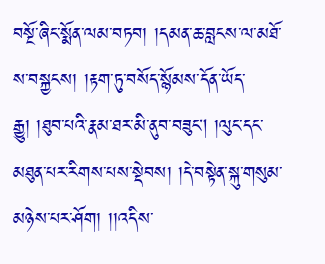བསྔོ་ཞིང་སྨོན་ལམ་བཏབ། །དམན་ཆ་བླངས་ལ་མཐོ་ས་བསྐྱངས། །རྟག་ཏུ་བསོད་སྙོམས་དོན་ཡོད་རྒྱུ། །ཐུབ་པའི་རྣམ་ཐར་མི་ནུབ་བཟུང། །ལུང་དང་མཐུན་པར་རིགས་པས་སྡེབས། །དེ་བསྟེན་སྐུ་གསུམ་ མཉེས་པར་ཤོག། །།འདིས་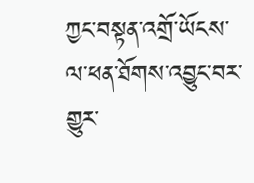ཀྱང་བསྟན་འགྲོ་ཡོངས་ལ་ཕན་ཐོགས་འབྱུང་བར་གྱུར་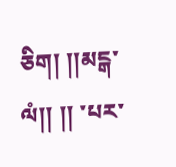ཅིག། །།མངྒ་ལཾ།། །། ་པར་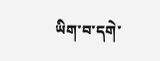ཡིག་བ་དགེ་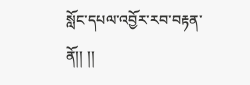སློང་དཔལ་འབྱོར་རབ་བརྟན་ནོ།། །།